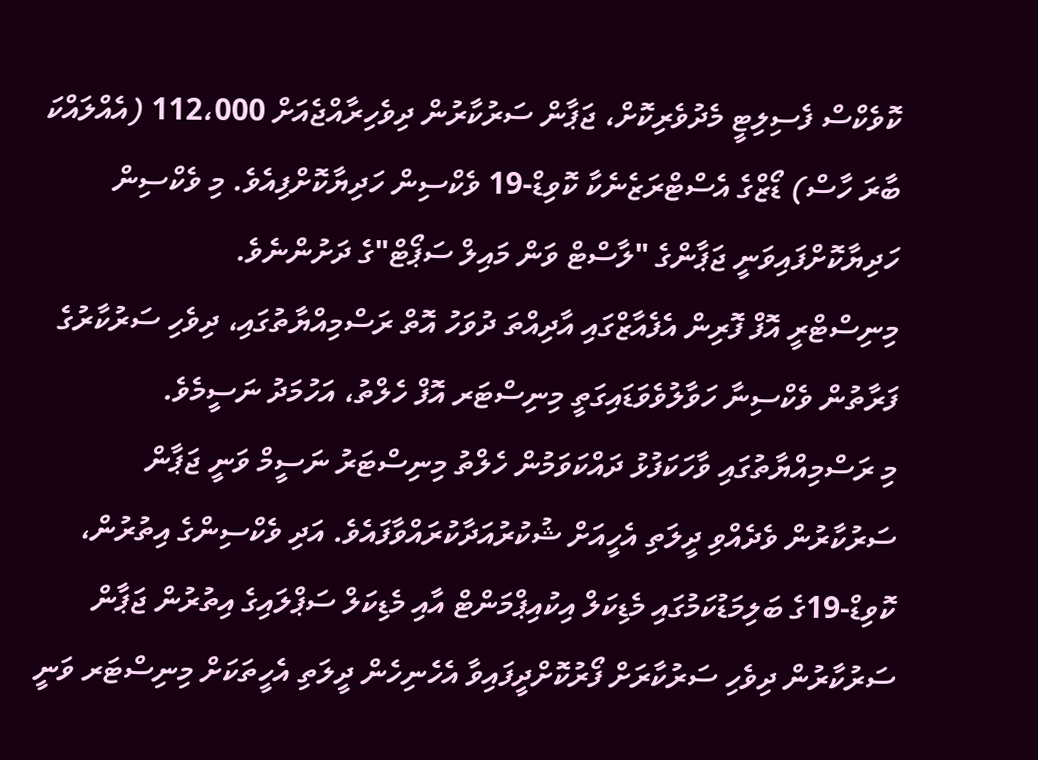ކޮވެކްސް ފެސިލިޓީ މެދުވެރިކޮށް، ޖަޕާން ސަރުކާރުން ދިވެހިރާއްޖެއަށް 112،000 (އެއްލައްކަ ބާރަ ހާސް) ޑޯޒްގެ އެސްޓްރަޒެނެކާ ކޮވިޑް-19 ވެކްސިން ހަދިޔާކޮށްފިއެވެ. މި ވެކްސިން ހަދިޔާކޮށްފައިވަނީ ޖަޕާންގެ "ލާސްޓް ވަން މައިލް ސަޕޯޓް"ގެ ދަށުންނެވެ.
މިނިސްޓްރީ އޮފް ފޮރިން އެފެއާޒްގައި އާދިއްތަ ދުވަހު އޮތް ރަސްމިއްޔާތުގައި، ދިވެހި ސަރުކާރުގެ ފަރާތުން ވެކްސިނާ ހަވާލުވެވަޑައިގަތީ މިނިސްޓަރ އޮފް ހެލްތު، އަހުމަދު ނަސީމެވެ.
މި ރަސްމިއްޔާތުގައި ވާހަކަފުޅު ދައްކަވަމުން ހެލްތު މިނިސްޓަރު ނަސީމް ވަނީ ޖަޕާން ސަރުކާރުން ވެދެއްވި ދީލަތި އެހީއަށް ޝުކުރުއަދާކުރައްވާފައެވެ. އަދި ވެކްސިންގެ އިތުރުން، ކޮވިޑް-19ގެ ބަލިމަޑުކަމުގައި މެޑިކަލް އިކުއިޕްމަންޓް އާއި މެޑިކަލް ސަޕްލައިގެ އިތުރުން ޖަޕާން ސަރުކާރުން ދިވެހި ސަރުކާރަށް ފޯރުކޮށްދީފައިވާ އެހެނިހެން ދީލަތި އެހީތަކަށް މިނިސްޓަރ ވަނީ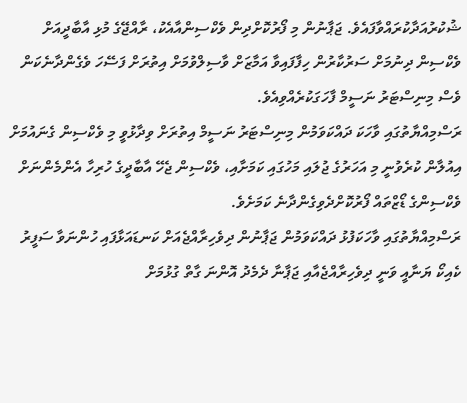ޝުކުރުއަދާކުރައްވާފައެވެ. ޖަޕާނުން މި ފޯރުކޮށްދިން ވެކްސިންއާއެކު، ރާއްޖޭގެ މުޅި އާބާދީއަށް ވެކްސިން ދިނުމަށް ސަރުކާރުން ހިފާފައިވާ އަމާޒަށް ވާސިލްވުމަށް އިތުރަށް ފަސޭހަ ވެގެންދާނެކަން ވެސް މިނިސްޓަރު ނަސީމް ފާހަގަކުރެއްވިއެވެ.
ރަސްމިއްޔާތުގައި ވާހަކަ ދައްކަވަމުން މިނިސްޓަރު ނަސީމް އިތުރަށް ވިދާޅުވީ މި ވެކްސިން ގެނައުމަށް އިއުލާން ކުރެވުނީ މި އަހަރުގެ ޖުލައި މަހުގައި ކަމަށާއި، ވެކްސިން ޖެހޭ އާބާދީގެ ހުރިހާ އެންމެންނަށް ވެކްސިންގެ ޑޯޒްތައް ފޯރުކޮށްދެވިގެންދާނެ ކަމަށެވެ.
ރަސްމިއްޔާތުގައި ވާހަކަފުޅު ދައްކަވަމުން ޖަޕާނުން ދިވެހިރާއްޖެއަށް ކަނޑައަޅާފައި ހުންނަވާ ސަފީރު ކެއިކޯ ޔަނާއީ ވަނީ ދިވެހިރާއްޖެއާއި ޖަޕާނާ ދެމެދު އޮންނަ ގާތް ގުޅުމަށް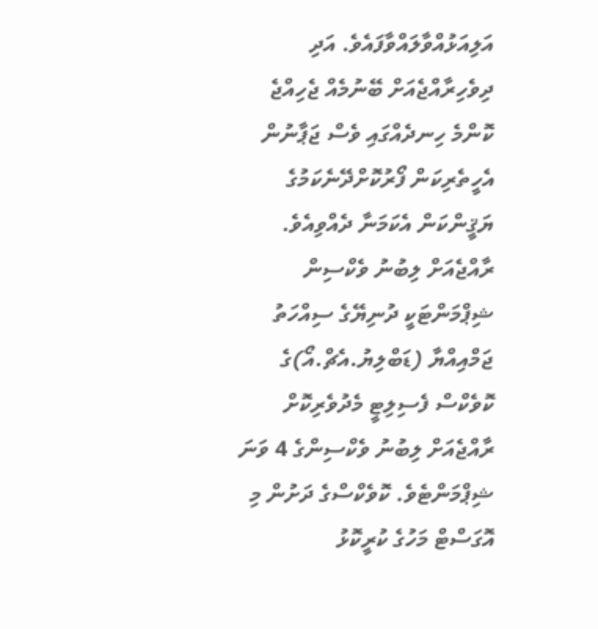އަލިއަޅުއްވާލައްވާފައެވެ. އަދި ދިވެހިރާއްޖެއަށް ބޭނުމެއް ޖެހިއްޖެ ކޮންމެ ހިނދެއްގައި ވެސް ޖަޕާނުން އެހީތެރިކަން ފޯރުކޮށްދޭނެކަމުގެ ޔަޤީންކަން އެކަމަނާ ދެއްވިއެވެ.
ރާއްޖެއަށް ލިބުނު ވެކްސިން ޝިޕްމަންޓަކީ ދުނިޔޭގެ ސިއްހަތު ޖަމްއިއްޔާ (ޑަބްލިޔު.އެޗް.އޯ)ގެ ކޮވެކްސް ފެސިލިޓީ މެދުވެރިކޮށް ރާއްޖެއަށް ލިބުނު ވެކްސިންގެ 4 ވަނަ ޝިޕްމަންޓެވެ. ކޮވެކްސްގެ ދަށުން މި އޮގަސްޓް މަހުގެ ކުރީކޮޅު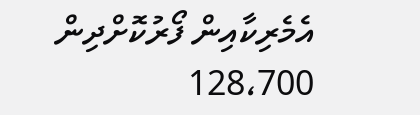އެމެރިކާއިން ފޯރުކޮށްދިން 128،700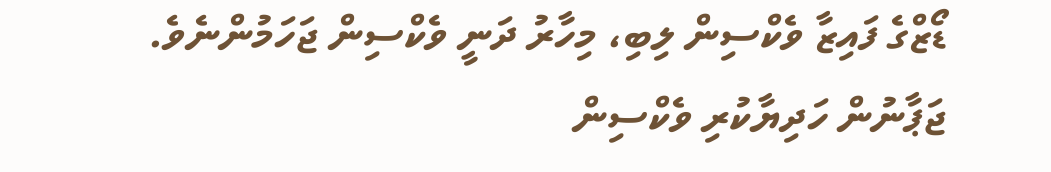ޑޯޒްގެ ފައިޒާ ވެކްސިން ލިބި، މިހާރު ދަނީ ވެކްސިން ޖަހަމުންނެވެ.
ޖަޕާނުން ހަދިޔާކުރި ވެކްސިން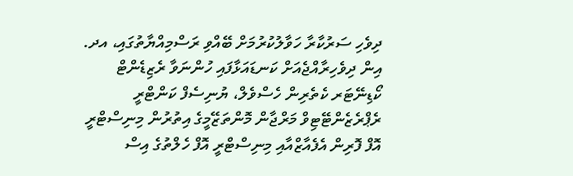ދިވެހި ސަރުކާރާ ހަވާލުކުރުމަށް ބޭއްވި ރަސްމިއްޔާތުގައި، އދ. އިން ދިވެހިރާއްޖެއަށް ކަނޑައަޅާފައި ހުންނަވާ ރެޒިޑެންޓް ކޯޑިނޭޓަރ ކެތެރިން ހެސްވެލް، ޔުނިސެފް ކަންޓްރީ ރެޕްރެޒެންޓޭޓިވް މަރްޖާން މޮންތަޒޭމީގެ އިތުރުން މިނިސްޓްރީ އޮފް ފޮރިން އެފެއާޒްއާއި މިނިސްޓްރީ އޮފް ހެލްތުގެ އިސް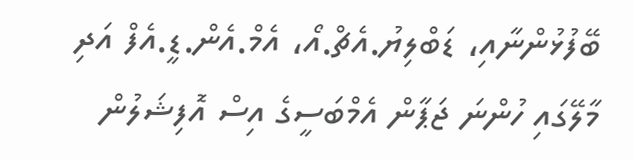ބޭފުޅުންނާއި، ޑަބްލިޔު.އެޗް.އޯ، އެމް.އެން.ޑީ.އެފް އަދި މާލޭގައި ހުންނަ ޖަޕާން އެމްބަސީގެ އިސް އޮފިޝަލުން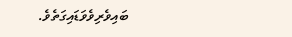ބައިވެރިވެވަޑައިގަތެވެ.